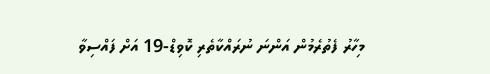މިހާރު ފެތުރެމުން އަންނަ ނުރައްކާތެރި ކޮވިޑް-19 އަށް ފައްސިވާ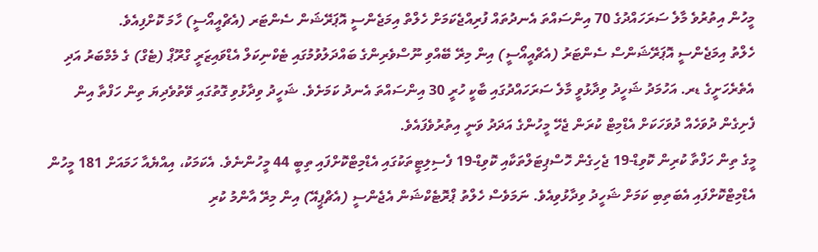މީހުން އިތުރުވެ މާލެ ސަރަހައްދުގެ 70 އިންސައްތަ އެނދުތައް ފުރިއްޖެކަމަށް ހެލްތް އިމަޖެންސީ އޮޕަރޭޝަން ސެންޓަރ (އެޗްއީއޯސީ) ހާމަ ކޮށްފިއެވެ.
ހެލްތު އިމަޖެންސީ އޮޕަރޭޝަންސް ސެންޓަރު (އެޗްއީއޯސީ) އިން މިރޭ ބޭއްވި ނޫސްވެރިންގެ ބައްދަލުވުމުގައި ޓެކްނިކަލް އެޑްވައިޒަރީ ގްރޫޕް (ޓެގް) ގެ މެމްބަރު އަދި އެތެރެހަށީގެ ޑރ. އަހުމަދު ޝަހީދު ވިދާޅުވީ މާލެ ސަރަހައްދުގައި ބާކީ ހުރީ 30 އިންސައްތަ އެނދު ކަމަށެވެ. ޝަހީދު ވިދާޅުވި ގޮތުގައި ވޭތުވެދިޔަ ތިން ހަފްތާ އިން ފެށިގެން ދުވަހެއް ދުވަހަކަށް އެޑްމިޓް ކުރަން ޖެހޭ މީހުންގެ އަދަދު ވަނީ އިތުރުވެފައެވެ.
މީގެ ތިން ހަފްތާ ކުރިން ކޮވިޑް-19 ޖެހިގެން ހޮސްޕިޓަލްތަކާއި ކޮވިޑް-19 ފެސިލިޓީތަކުގައި އެޑްމިޓްކޮށްފައި ތިބީ 44 މީހުންނެވެ. އެކަމަކު، އިއްޔެއާ ހަމައަށް 181 މީހުން އެޑްމިޓްކޮށްފައި އެބަތިބި ކަމަށް ޝަހީދު ވިދާޅުވިއެވެ. ނަމަވެސް ހެލްތު ޕްރޮޓެކްޝަން އެޖެންސީ (އެޗްޕީއޭ) އިން މިރޭ އާންމު ކުރި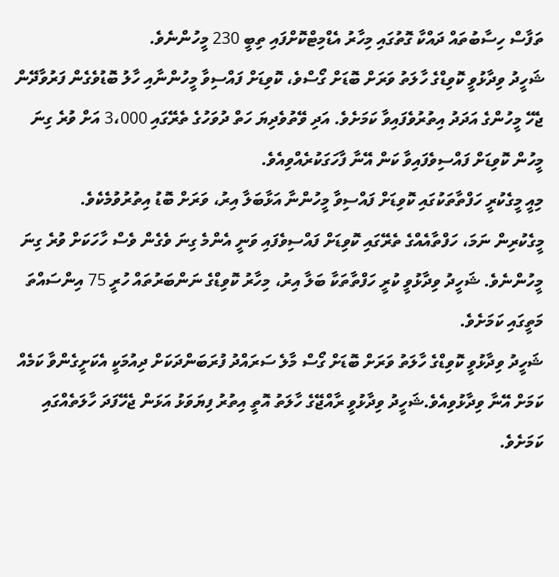ތަފާސް ހިސާބުތައް ދައްކާ ގޮތުގައި މިހާރު އެޑްމިޓްކޮށްފައި ތިބީ 230 މީހުންނެވެ.
ޝަހީދު ވިދާޅުވީ ކޮވިޑްގެ ހާލަތު ވަރަށް ބޮޑަށް ގޯސްވެ، ކޮވިޑަށް ފައްސިވާ މީހުންނާއި ހާލު ބޮޑުވެގެން ފަރުވާދޭން ޖެހޭ މީހުންގެ އަދަދު އިތުރުވެފައިވާ ކަމަށެވެ. އަދި ވޭތުވެދިޔަ ހަތް ދުވަހުގެ ތެރޭގައި 3،000 އަށް ވުރެ ގިނަ މީހުން ކޮވިޑަށް ފައްސިވެފައިވާ ކަން އޭނާ ފާހަގަކުރެއްވިއެވެ.
މިއީ މީގެކުރީ ހަފްތާތަކުގައި ކޮވިޑަށް ފައްސިވާ މީހުންނާ އަޅާބަލާ އިރު، ވަރަށް ބޮޑު އިތުރުވުމެކެވެ.
މީގެކުރިން ނަމަ، ހަފްތާއެއްގެ ތެރޭގައި ކޮވިޑަށް ފައްސިވެފައި ވަނީ އެންމެ ގިނަ ވެގެން ވެސް ހާހަކަށް ވުރެ ގިނަ މީހުންނެވެ. ޝަހީދު ވިދާޅުވީ ކުރީ ހަފްތާތަކާ ބަލާ އިރު، މިހާރު ކޮވިޑްގެ ނަންބަރުތައް ހުރީ 75 އިންސައްތަ މަތީގައި ކަމަށެވެ.
ޝަހީދު ވިދާޅުވީ ކޮވިޑްގެ ހާލަތު ވަރަށް ބޮޑަށް ގޯސް މާލެ ސަރައްދު ފުރަބަންދަކަށް ދިއުމަކީ އެކަށީގެންވާ ކަމެއް ކަމަށް އޭނާ ވިދާޅުވިއެވެ.ޝަހީދު ވިދާޅުވީ ރާއްޖޭގެ ހާލަތު އޮތީ އިތުރު ފިޔަވަޅު އަޅަން ޖެހޭފަދަ ހާލަތެއްގައި ކަމަށެވެ.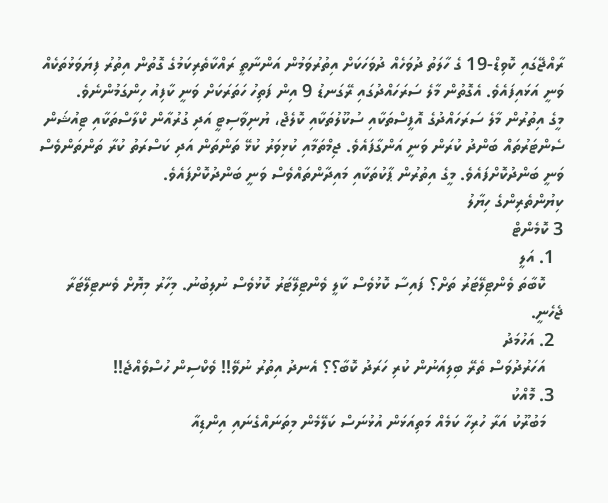ރާއްޖޭގައި ކޮވިޑް-19 ގެ ހާލަތު ދުވަހެއް ދުވަހަކަށް އިތުރުވަމުން އަންނާތީ ރައްކާތެރިކަމުގެ ގޮތުން އިތުރު ފިޔަވަޅުތަކެއް ވަނީ އަޅައިފައެވެ. އެގޮތުން މާލެ ސަރަހައްދުގައި ރޭގަނޑު 9 އިން ފަތިހު ހަތަރަކަށް ވަނީ ކާފިއު ހިންގަމުންނެވެ.
މީގެ އިތުރުން މާލެ ސަރަހައްދުގެ އޮފީސްތަކާއި ސުކޫލުތަކާއި ކޮލެޖް، ޔުނިވާސިޓީ އަދި ގުރުއާން ކްލާސްތަކާއި ޓިއުޝަން ސެންޓަރުތައް ބަންދު ކުރަން ވަނީ އަންގާފައެވެ. ޖިމްތަމާއި ކުޅިވަރު ކުޅޭ ތަންތަން އަދި ކަސްރަތު ކުރާ ތަންތަންވެސް ވަނީ ބަންދުކޮށްފައެވެ. މީގެ އިތުރުން ޕާކުތަކާއި މައިދާންތައްވެސް ވަނީ ބަންދުކޮށްފައެވެ.
ކިޔުންތެރިންގެ ހިޔާލު
3 ކޮމެންޓް
  1. އަލީ
    ކޮބާތަ ވެންޓިލޭޓަރު ތަށް؟ ފައިސާ ކޮޅުވެސް ކާލީ ވެންޓިލޭޓަރު ކޮޅުވެސް ނުލިބުނު. މިހާރު މިޔޮށް ވެނޓިލޭޓަރާ ޖެހެނީ.
  2. އަހުމަދު
    އަހަރުދުވަސް ތެރޭ ބިލިއަނުން ކުރި ހަރަދު ކޮބާ؟؟ އެނދު އިތުރު ނުވޭ!! ވެކްސިން ހުސްވެއްޖެ!!
  3. މޮއްކު
    މަބުރޫކު އަރާ ހުރިހާ ކަމެއް މަތިއަޅަން އުޅުނަސް ކަލޭމެން މިތަނައްގެނައި އިންޑިއާ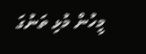މީހުން މުޅި ތަނުގަ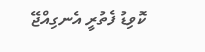ކޮވިޑު ފެތުރީ އެނގިއްޖޭ